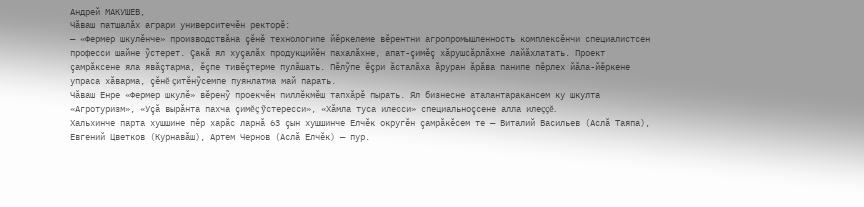Андрей МАКУШЕВ,
Чăваш патшалăх аграри университечĕн ректорĕ:
— «Фермер шкулĕнче» производствăна çĕнĕ технологипе йĕркелеме вĕрентни агропромышленность комплексĕнчи специалистсен професси шайне ỹстерет. Çакă ял хуçалăх продукцийĕн пахалăхне, апат-çимĕç хăрушсăрлăхне лайăхлатать. Проект çамрăксене яла явăçтарма, ĕçпе тивĕçтерме пулăшать. Пĕлỹпе ĕçри ăсталăха ăруран ăрăва панипе пĕрлех йăла-йĕркене упраса хăварма, çĕнĕ çитĕнỹсемпе пуянлатма май парать.
Чăваш Енре «Фермер шкулĕ» вĕренỹ проекчĕн пиллĕкмĕш тапхăрĕ пырать. Ял бизнесне аталантаракансем ку шкулта «Агротуризм», «Уçă вырăнта пахча çимĕç ỹстересси», «Хăмла туса илесси» специальноçсене алла илеççĕ.
Хальхинче парта хушшине пĕр харăс ларнă 63 çын хушшинче Елчĕк округĕн çамрăкĕсем те — Виталий Васильев (Аслă Таяпа), Евгений Цветков (Курнавăш), Артем Чернов (Аслă Елчĕк) — пур.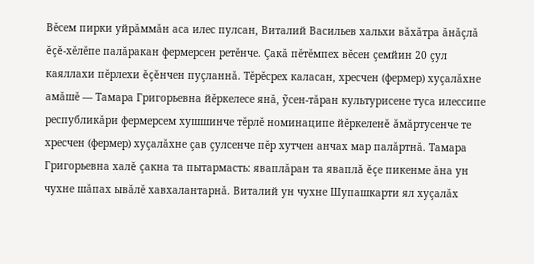Вĕсем пирки уйрăммăн аса илес пулсан, Виталий Васильев хальхи вăхăтра ăнăçлă ĕçĕ-хĕлĕпе палăракан фермерсен ретĕнче. Çакă пĕтĕмпех вĕсен çемйин 20 çул каяллахи пĕрлехи ĕçĕнчен пуçланнă. Тĕрĕсрех каласан, хресчен (фермер) хуçалăхне амăшĕ — Тамара Григорьевна йĕркелесе янă, ỹсен-тăран культурисене туса илессипе республикăри фермерсем хушшинче тĕрлĕ номинаципе йĕркеленĕ ăмăртусенче те хресчен (фермер) хуçалăхне çав çулсенче пĕр хутчен анчах мар палăртнă. Тамара Григорьевна халĕ çакна та пытармасть: яваплăран та яваплă ĕçе пикенме ăна ун чухне шăпах ывăлĕ хавхалантарнă. Виталий ун чухне Шупашкарти ял хуçалăх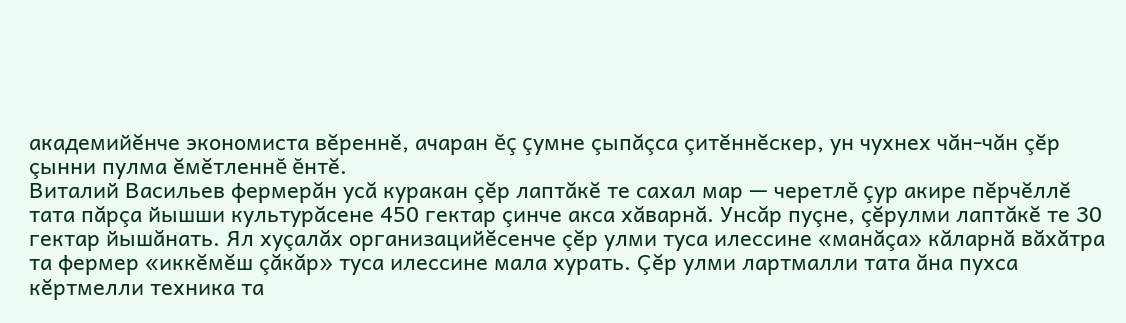академийĕнче экономиста вĕреннĕ, ачаран ĕç çумне çыпăçса çитĕннĕскер, ун чухнех чăн-чăн çĕр çынни пулма ĕмĕтленнĕ ĕнтĕ.
Виталий Васильев фермерăн усă куракан çĕр лаптăкĕ те сахал мар — черетлĕ çур акире пĕрчĕллĕ тата пăрçа йышши культурăсене 450 гектар çинче акса хăварнă. Унсăр пуçне, çĕрулми лаптăкĕ те 30 гектар йышăнать. Ял хуçалăх организацийĕсенче çĕр улми туса илессине «манăçа» кăларнă вăхăтра та фермер «иккĕмĕш çăкăр» туса илессине мала хурать. Çĕр улми лартмалли тата ăна пухса кĕртмелли техника та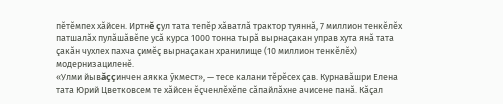пĕтĕмпех хăйсен. Иртнĕ çул тата тепĕр хăватлă трактор туяннă, 7 миллион тенкĕлĕх патшалăх пулăшăвĕпе усă курса 1000 тонна тырă вырнаçакан управ хута янă тата çакăн чухлех пахча çимĕç вырнаçакан хранилище (10 миллион тенкĕлĕх) модернизациленĕ.
«Улми йывăççинчен аякка ỹкмест», — тесе калани тĕрĕсех çав. Курнавăшри Елена тата Юрий Цветковсем те хăйсен ĕçченлĕхĕпе сăпайлăхне ачисене панă. Кăçал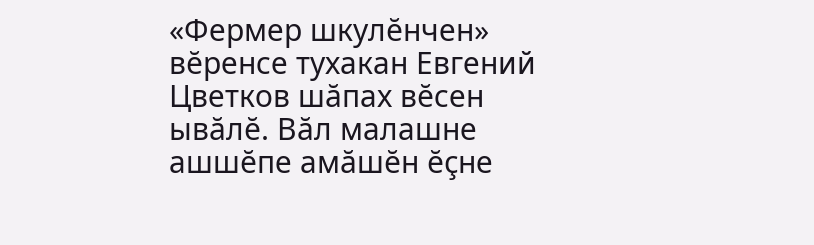«Фермер шкулĕнчен» вĕренсе тухакан Евгений Цветков шăпах вĕсен ывăлĕ. Вăл малашне ашшĕпе амăшĕн ĕçне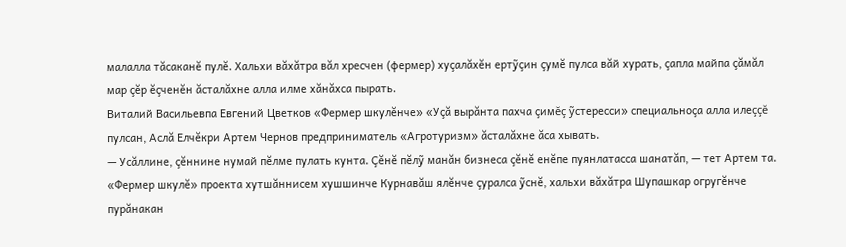малалла тăсаканĕ пулĕ. Хальхи вăхăтра вăл хресчен (фермер) хуçалăхĕн ертỹçин çумĕ пулса вăй хурать, çапла майпа çăмăл мар çĕр ĕçченĕн ăсталăхне алла илме хăнăхса пырать.
Виталий Васильевпа Евгений Цветков «Фермер шкулĕнче» «Уçă вырăнта пахча çимĕç ỹстересси» специальноçа алла илеççĕ пулсан, Аслă Елчĕкри Артем Чернов предприниматель «Агротуризм» ăсталăхне ăса хывать.
— Усăллине, çĕннине нумай пĕлме пулать кунта. Çĕнĕ пĕлỹ манăн бизнеса çĕнĕ енĕпе пуянлатасса шанатăп, — тет Артем та.
«Фермер шкулĕ» проекта хутшăннисем хушшинче Курнавăш ялĕнче çуралса ỹснĕ, хальхи вăхăтра Шупашкар огругĕнче пурăнакан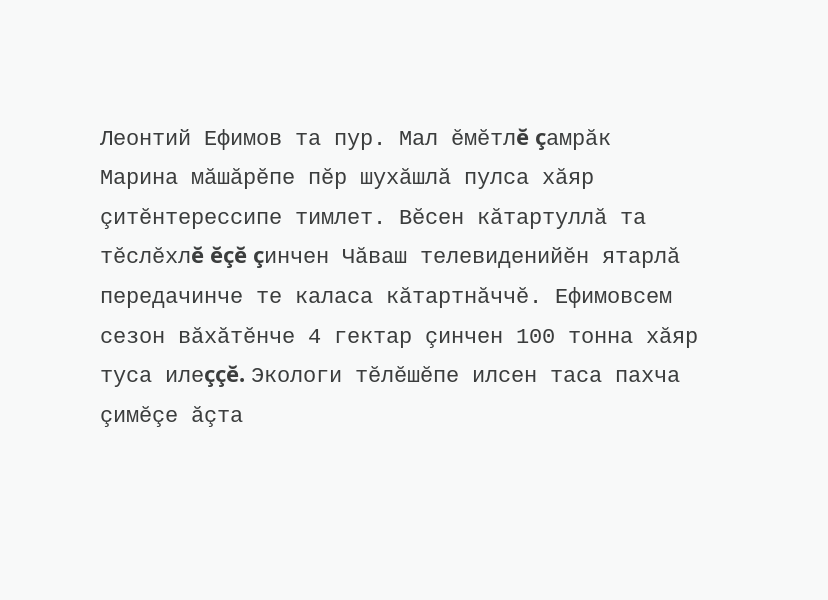Леонтий Ефимов та пур. Мал ĕмĕтлĕ çамрăк Марина мăшăрĕпе пĕр шухăшлă пулса хăяр çитĕнтерессипе тимлет. Вĕсен кăтартуллă та тĕслĕхлĕ ĕçĕ çинчен Чăваш телевиденийĕн ятарлă передачинче те каласа кăтартнăччĕ. Ефимовсем сезон вăхăтĕнче 4 гектар çинчен 100 тонна хăяр туса илеççĕ. Экологи тĕлĕшĕпе илсен таса пахча çимĕçе ăçта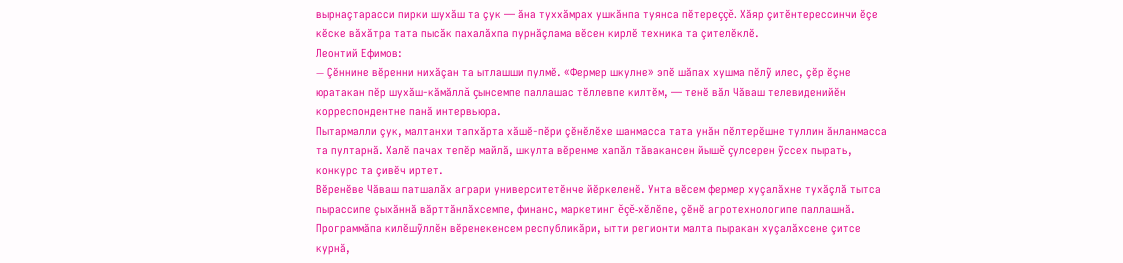вырнаçтарасси пирки шухăш та çук — ăна туххăмрах ушкăнпа туянса пĕтереççĕ. Хăяр çитĕнтерессинчи ĕçе кĕске вăхăтра тата пысăк пахалăхпа пурнăçлама вĕсен кирлĕ техника та çителĕклĕ.
Леонтий Ефимов:
— Çĕннине вĕренни нихăçан та ытлашши пулмĕ. «Фермер шкулне» эпĕ шăпах хушма пĕлỹ илес, çĕр ĕçне юратакан пĕр шухăш-кăмăллă çынсемпе паллашас тĕллевпе килтĕм, — тенĕ вăл Чăваш телевиденийĕн корреспондентне панă интервьюра.
Пытармалли çук, малтанхи тапхăрта хăшĕ-пĕри çĕнĕлĕхе шанмасса тата унăн пĕлтерĕшне туллин ăнланмасса та пултарнă. Халĕ пачах тепĕр майлă, шкулта вĕренме хапăл тăвакансен йышĕ çулсерен ỹссех пырать, конкурс та çивĕч иртет.
Вĕренĕве Чăваш патшалăх аграри университетĕнче йĕркеленĕ. Унта вĕсем фермер хуçалăхне тухăçлă тытса пырассипе çыхăннă вăрттăнлăхсемпе, финанс, маркетинг ĕçĕ-хĕлĕпе, çĕнĕ агротехнологипе паллашнă. Программăпа килĕшỹллĕн вĕренекенсем республикăри, ытти регионти малта пыракан хуçалăхсене çитсе курнă,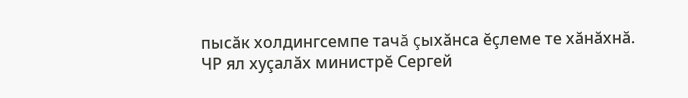пысăк холдингсемпе тачă çыхăнса ĕçлеме те хăнăхнă.
ЧР ял хуçалăх министрĕ Сергей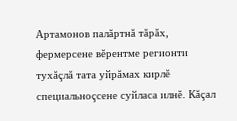Артамонов палăртнă тăрăх, фермерсене вĕрентме регионти тухăçлă тата уйрăмах кирлĕ специальноçсене суйласа илнĕ. Кăçал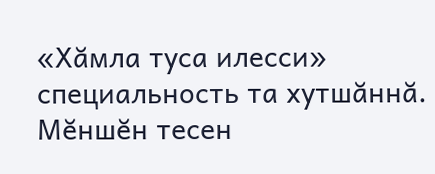«Хăмла туса илесси» специальность та хутшăннă. Мĕншĕн тесен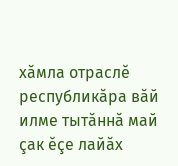хăмла отраслĕ республикăра вăй илме тытăннă май çак ĕçе лайăх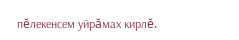пĕлекенсем уйрăмах кирлĕ.